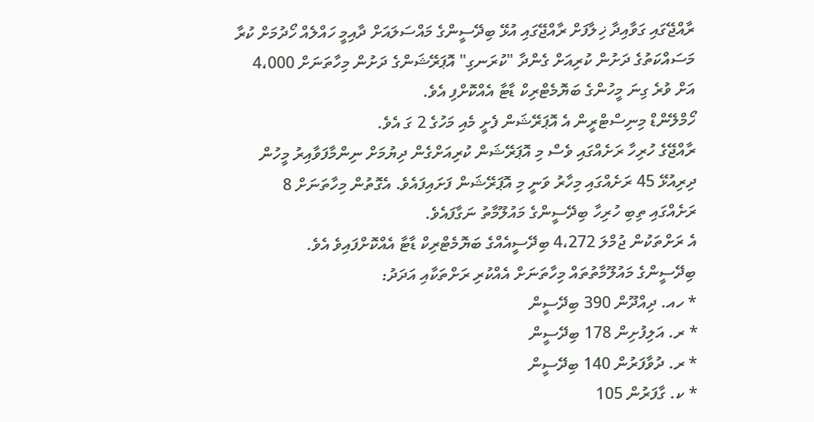ރާއްޖޭގައި ގަވާއިދާ ޚިލާފަށް ރާއްޖޭގައި އުޅޭ ބިދޭސީންގެ މައްސަލައަށް ދާއިމީ ހައްލެއް ހޯދުމަށް ކުރާ މަސައްކަތުގެ ދަށުން ކުރިއަށް ގެންދާ "ކުރަނގި" އޮޕަރޭޝަންގެ ދަށުން މިހާތަނަށް 4،000 އަށް ވުރެ ގިނަ މީހުންގެ ބަޔޮމެޓްރިކް ޑާޓާ އެއްކޮށްފި އެވެ.
ހޯމްލޭންޑް މިނިސްޓްރީން އެ އޮޕަރޭޝަން ފެށީ މެއި މަހުގެ 2 ގަ އެވެ.
ރާއްޖޭގެ ހުރިހާ ރަށެއްގައި ވެސް މި އޮޕަރޭޝަން ކުރިއަށްގެން ދިޔުމަށް ނިންމާފަވާއިރު މީހުން ދިރިއުޅޭ 45 ރަށެއްގައި މިހާރު ވަނީ މި އޮޕަރޭޝަން ފަށައިފައެވެ. އެގޮތުން މިހާތަނަށް 8 ރަށެއްގައި ތިބި ހުރިހާ ބިދޭސީންގެ މައުލޫމާތު ނަގާފައެވެ.
އެ ރަށްތަކުން ޖުމްލަ 4،272 ބިދޭސީއެއްގެ ބަޔޮމެޓްރިކް ޑާޓާ އެއްކޮށްފައިވެ އެވެ.
ބިދޭސީންގެ މައުލޫމާތުތައް މިހާތަނަށް އެއްކުރި ރަށްތަކާއި އަދަދު:
* ހއ. ދިއްދޫން 390 ބިދޭސީން
* ރ. އަލިފުށިން 178 ބިދޭސީން
* ރ. ދުވާފަރުން 140 ބިދޭސީން
* ކ. ގާފަރުން 105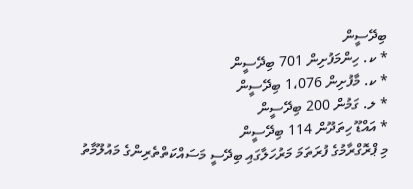ބިދޭސީން
* ކ. ހިންމަފުށިން 701 ބިދޭސީން
* ކ. މާފުށިން 1،076 ބިދޭސީން
* ލ. ގަމުން 200 ބިދޭސީން
* އައްޑޫ ހިތަދޫން 114 ބިދޭސީން
މި ޕްރޮގްރާމުގެ ފުރަތަމަ މަރުހަލާގައި ބިދޭސީ މަސައްކަތްތެރިންގެ މައުލޫމާތު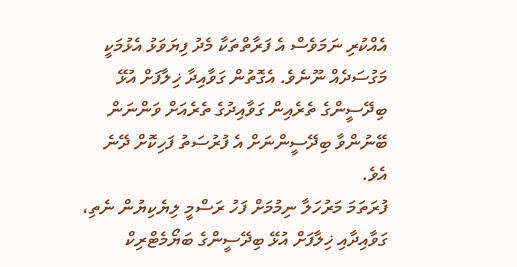އެއްކުރި ނަމަވެސް އެ ފަރާތްތަކާ މެދު ފިޔަވަޅު އެޅުމަކީ މަގުސަދެއް ނޫނެވެ. އެގޮތުން ގަވާއިދާ ޚިލާފަށް އުޅޭ ބިދޭސީންގެ ތެރެއިން ގަވާއިދުގެ ތެރެއަށް ވަންނަން ބޭނުންވާ ބިދޭސީންނަށް އެ ފުރުސަތު ފަހިކޮށް ދޭނެ އެވެ.
ފުރަތަމަ މަރުހަލާ ނިމުމަށް ފަހު ރަސްމީ ލިޔެކިޔުން ނެތި، ގަވާއިދާއި ޚިލާފަށް އުޅޭ ބިދޭސީންގެ ބަޔޯމެޓްރިކް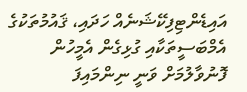އައިޑެންޓިފިކޭޝަނެއް ހަދައި، ޤައުމުތަކުގެ އެމްބަސީތަކާއި ގުޅިގެން އެމީހުން ފޮނުވާލުމަށް ވަނީ ނިންމައިފަ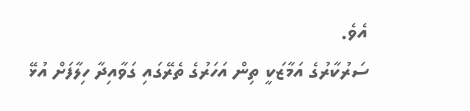އެވެ.
ސަރުކާރުގެ އަމާޒަކީ ތިން އަހަރުގެ ތެރޭގައި ގަވާއިދާ ހިލާފަށް އުޅޭ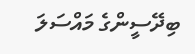ބިދޭސީންގެ މައްސަލަ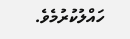ހައްލުކުރުމެވެ.